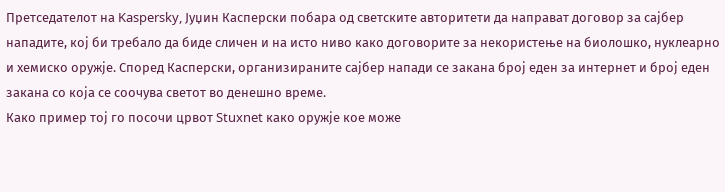Претседателот на Kaspersky, Јуџин Касперски побара од светските авторитети да направат договор за сајбер нападите, кој би требало да биде сличен и на исто ниво како договорите за некористење на биолошко, нуклеарно и хемиско оружје. Според Касперски, организираните сајбер напади се закана број еден за интернет и број еден закана со која се соочува светот во денешно време.
Како пример тој го посочи црвот Stuxnet како оружје кое може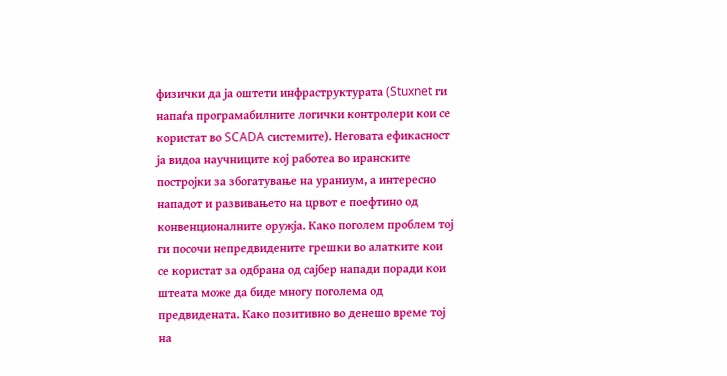физички да ја оштети инфраструктурата (Stuxnet ги напаѓа програмабилните логички контролери кои се користат во SCADA системите). Неговата ефикасност ја видоа научниците кој работеа во иранските постројки за збогатување на ураниум, а интересно нападот и развивањето на црвот е поефтино од конвенционалните оружја. Како поголем проблем тој ги посочи непредвидените грешки во алатките кои се користат за одбрана од сајбер напади поради кои штеата може да биде многу поголема од предвидената. Како позитивно во денешо време тој на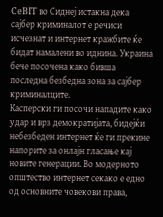CeBIT во Сиднеј истакна дека сајбер криминалот е речиси исчезнат и интернет кражбите ќе бидат намалени во иднина. Украина бече посочена како бивша последна безбедна зона за сајбер криминалците.
Касперски ги посочи нападите како удар и врз демократијата, бидејќи небезбеден интернет ќе ги прекине напорите за онлајн гласање кај новите генерации. Во модернoто општество интернет секако е едно од основните човекови права,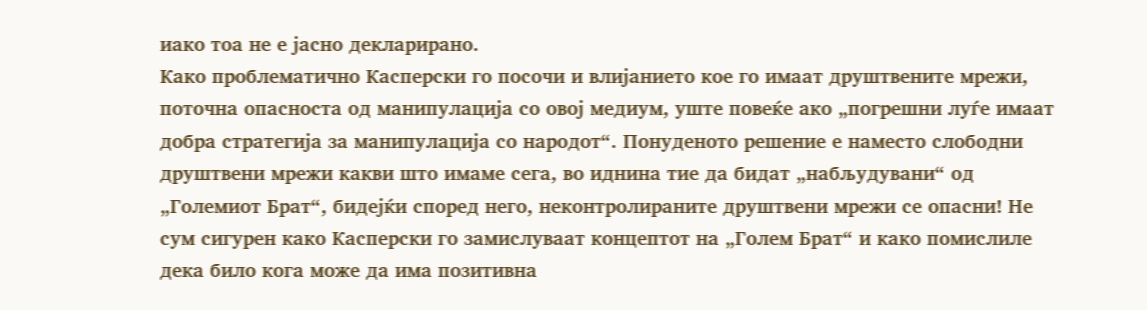иако тоа не е јасно декларирано.
Како проблематично Касперски го посочи и влијанието кое го имаат друштвените мрежи, поточна опасноста од манипулација со овој медиум, уште повеќе ако „погрешни луѓе имаат добра стратегија за манипулација со народот“. Понуденото решение е наместо слободни друштвени мрежи какви што имаме сега, во иднина тие да бидат „набљудувани“ од „Големиот Брат“, бидејќи според него, неконтролираните друштвени мрежи се опасни! Не сум сигурен како Касперски го замислуваат концептот на „Голем Брат“ и како помислиле дека било кога може да има позитивна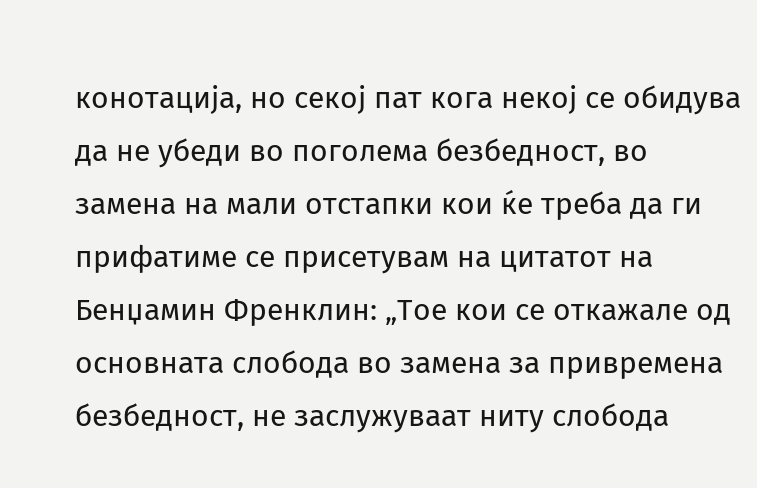конотација, но секој пат кога некој се обидува да не убеди во поголема безбедност, во замена на мали отстапки кои ќе треба да ги прифатиме се присетувам на цитатот на Бенџамин Френклин: „Тое кои се откажале од основната слобода во замена за привремена безбедност, не заслужуваат ниту слобода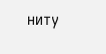ниту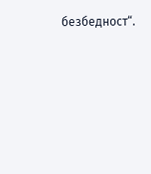безбедност“.